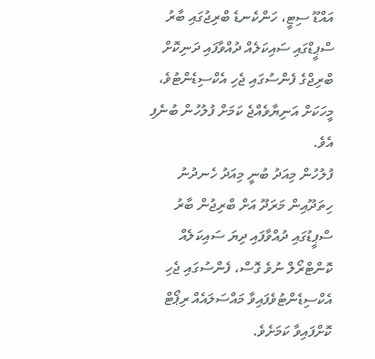އައްޑޫ ސިޓީ، ހަންކެނޑެ ބްރިޖުގައި ބާރު ސްޕީޑްގައި ސައިކަލެއް ދުއްވާފައި ދަނިކޮށް ބްރިޖްގެ ފެންސުގައި ޖެހި އެކްސިޑެންޓުވެ، މީހަކަށް އަނިޔާވެއްޖެ ކަމަށް ފުލުހުން ބުނެފި އެވެ.
ފުލުހުން މިއަދު ބުނީ މިއަދު ހެނދުނު ހިތަދޫއިން މަރަދޫ އަށް ބްރިޖުން ބާރު ސްޕީޑުގައި ދުއްވާފައި ދިޔަ ސައިކަލެއް ކޮންޓްރޯލް ނުވެ ގޮސް، ފެންސުގައި ޖެހި އެކްސިޑެންޓުވެފައިވާ މައްސަލައެއް ރިޕޯޓް ކޮށްފައިވާ ކަމަށެވެ.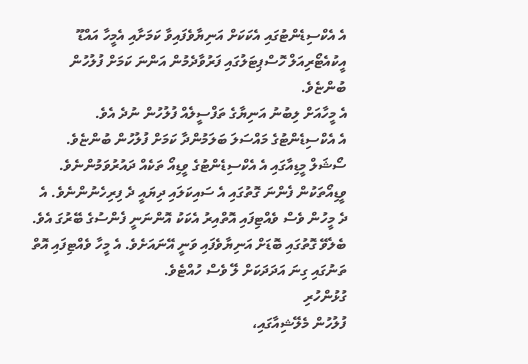އެ އެކްސިޑެންޓުގައި އެކަކަށް އަނިޔާވެފައިވާ ކަމަށާއި އެމީހާ އައްޑޫ އީކުއެޓޯރިއަލް ހޮސްޕިޓަލުގައި ފަރުވާދެމުން އަންނަ ކަމަށް ފުލުހުން ބުންޏެވެ.
އެ މީހާއަށް ލިބުނު އަނިޔާގެ ތަފްސީލެއް ފުލުހުން ނުދެ އެވެ.
އެ އެކްސިޑެންޓުގެ މައްސަލަ ބަލަމުންދާ ކަމަށް ފުލުހުން ބުންޏެވެ.
ސޯޝަލް މީޑިއާގައި އެ އެކްސިޑެންޓުގެ ވީޑިއޯ ތަކެއް ދައުރުވަމުންނެވެ. ވީޑިއޯތަކުން ފެންނަ ގޮތުގައި އެ ސައިކަލައި ދިޔައީ ދެ ފިރިހެނުންނެވެ. އެ ދެ މީހުން ވެސް ވެއްޓިފައި އޮތްއިރު އެކަކު އޮންނަނީ ފެންސުގެ ބޭރުގަ އެވެ.
ބެލެވޭ ގޮތުގައި ބޮޑަށް އަނިޔާވެފައި ވަނީ އޭނައަށެވެ. އެ މީހާ ވެއްޓިފައި އޮތް ތަނުގައި ގިނަ އަދަދަކަށް ލޭ ވެސް ހުއްޓެވެ.
ގުޅުންހުރި
ފުލުހުން މެލޭޝިއާގައި،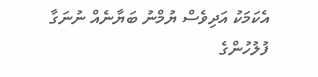އެކަމަކު އަދިވެސް ޔުމްނު ބަޔާނެއް ނުނަގާ
ފުލުހުންގެ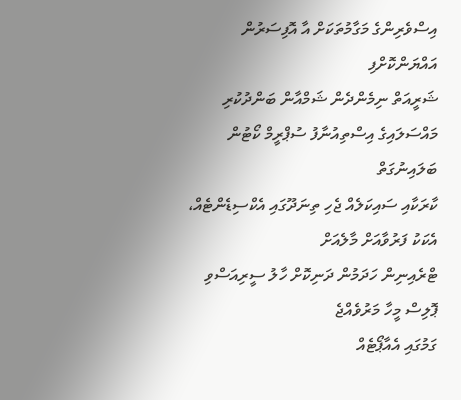އިސްވެރިންގެ މަގާމުތަކަށް އާ އޮފިސަރުން އައްޔަންކޮށްފި
ޝަރީއަތް ނިމެންދެން ޝަމްއާން ބަންދުކުރި މައްސަލައިގެ އިސްތިއުނާފު ސުޕްރީމް ކޯޓުން ބަލައިނުގަތް
ކާރަކާއި ސައިކަލެއް ޖެހި ތިނަދޫގައި އެކްސިޑެންޓެއް، އެކަކު ފަރުވާއަށް މާލެއަށް
ޓްރެއިނިން ހަދަމުން ދަނިކޮށް ހާލު ސީރިއަސްވި ޕޮލިސް މީހާ މަރުވެއްޖެ
ގަމުގައި އެއާޕޯޓެއް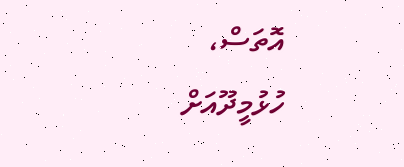އޮތަސް، ހުޅުމީދޫއަށް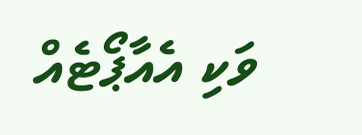ވަކި އެއާޕޯޓެއް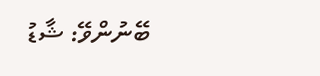ބޭނުންވޭ: ޝާޑު